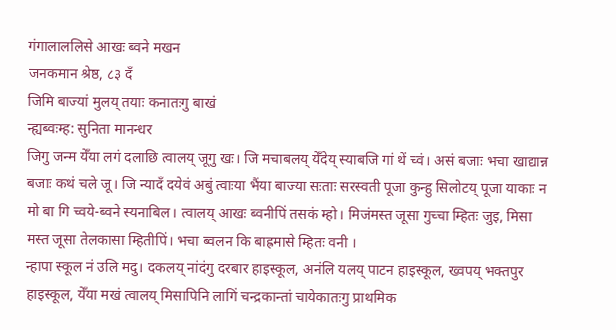गंगालाललिसे आखः ब्वने मखन
जनकमान श्रेष्ठ, ८३ दँ
जिमि बाज्यां मुलय् तयाः कनातःगु बाखं
न्ह्यब्वःम्ह: सुनिता मानन्धर
जिगु जन्म येँया लगं दलाछि त्वालय् जूगु खः। जि मचाबलय् येँदेय् स्याबजि गां थें च्वं। असं बजाः भचा खाद्यान्न बजाः कथं चले जू। जि न्यादँ दयेवं अबुं त्वाःया भैंया बाज्या सःताः सरस्वती पूजा कुन्हु सिलोटय् पूजा याकाः न मो बा गि च्वये-ब्वने स्यनाबिल। त्वालय् आखः ब्वनीपिं तसकं म्हो। मिजंमस्त जूसा गुच्चा म्हितः जुइ, मिसा मस्त जूसा तेलकासा म्हितीपिं। भचा ब्वलन कि बाह्रमासे म्हितः वनी ।
न्हापा स्कूल नं उलि मदु। दकलय् नांदंगु दरबार हाइस्कूल, अनंलि यलय् पाटन हाइस्कूल, ख्वपय् भक्तपुर हाइस्कूल, येँया मखं त्वालय् मिसापिनि लागिं चन्द्रकान्तां चायेकातःगु प्राथमिक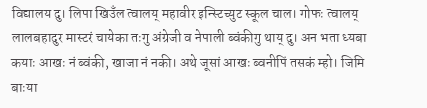विद्यालय दु। लिपा खिउँल त्वालय् महावीर इन्स्टिच्युट स्कूल चाल। गोफः त्वालय् लालबहादुर मास्टरं चायेका तःगु अंग्रेजी व नेपाली ब्वंकीगु थाय् दु। अन भता ध्यबा कयाः आखः नं ब्वंकी, खाजा नं नकी। अथे जूसां आखः ब्वनीपिं तसकं म्हो। जिमि बाःया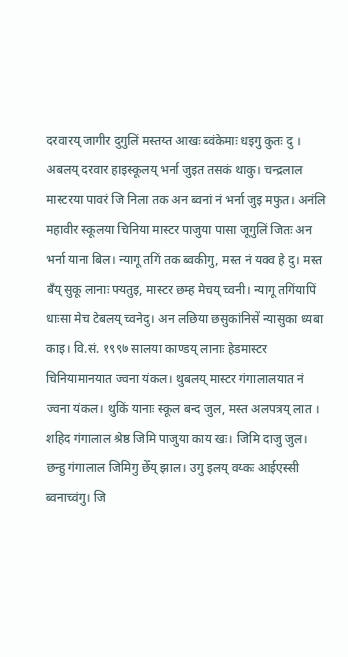दरवारय् जागीर दुगुलिं मस्तय्त आखः ब्वंकेमाः धइगु कुतः दु ।
अबलय् दरवार हाइस्कूलय् भर्ना जुइत तसकं थाकु। चन्द्रलाल मास्टरया पावरं जि निला तक अन ब्वनां नं भर्ना जुइ मफुत। अनंलि महावीर स्कूलया चिनिया मास्टर पाजुया पासा जूगुलिं जितः अन भर्ना याना बिल। न्यागू तगिं तक ब्वकीगु, मस्त नं यक्व हे दु। मस्त बँय् सुकू लानाः फ्यतुइ, मास्टर छम्ह मेचय् च्वनी। न्यागू तगिंयापिं धाःसा मेच टेबलय् च्वनेदु। अन लछिया छसुकांनिसें न्यासुका ध्यबा काइ। वि.सं. १९९७ सालया काण्डय् लानाः हेडमास्टर चिनियामानयात ज्वना यंकल। थुबलय् मास्टर गंगालालयात नं ज्वना यंकल। थुकिं यानाः स्कूल बन्द जुल, मस्त अलपत्रय् लात ।
शहिद गंगालाल श्रेष्ठ जिमि पाजुया काय खः। जिमि दाजु जुल। छन्हु गंगालाल जिमिगु छेँय् झाल। उगु इलय् वय्कः आईएस्सी ब्वनाच्वंगु। जि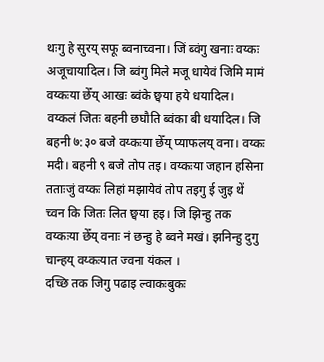थःगु हे सुरय् सफू ब्वनाच्वना। जिं ब्वंगु खनाः वय्कः अजूचायादिल। जि ब्वंगु मिले मजू धायेवं जिमि मामं वय्कःया छेँय् आखः ब्वंके छ्वया हये धयादिल। वय्कलं जितः बहनी छघौति ब्वंका बी धयादिल। जि बहनी ७:३० बजे वय्कःया छेँय् प्याफलय् वना। वय्कः मदी। बहनी ९ बजे तोप तइ। वय्कःया जहान हसिना तताःजुं वय्कः लिहां मझायेवं तोप तइगु ई जुइ थें च्वन कि जितः लित छ्वया हइ। जि झिन्हु तक वय्कःया छेँय् वनाः नं छन्हु हे ब्वने मखं। झनिन्हु दुगु चान्हय् वय्कःयात ज्वना यंकल ।
दच्छि तक जिगु पढाइ ल्वाकःबुकः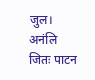जुल। अनंलि जितः पाटन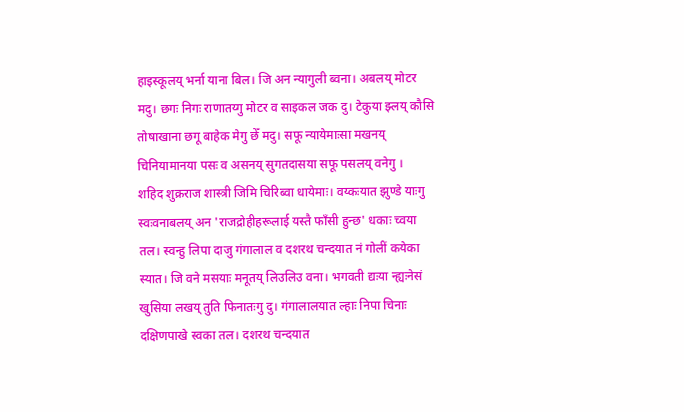हाइस्कूलय् भर्ना याना बिल। जि अन न्यागुली ब्वना। अबलय् मोटर मदु। छगः निगः राणातय्गु मोटर व साइकल जक दु। टेकुया झ्लय् कौसि तोषाखाना छगू बाहेक मेगु छेँ मदु। सफू न्यायेमाःसा मखनय् चिनियामानया पसः व असनय् सुगतदासया सफू पसलय् वनेगु ।
शहिद शुक्रराज शास्त्री जिमि चिरिब्वा धायेमाः। वय्कःयात झुण्डे याःगु स्वःवनाबलय् अन 'राजद्रोहीहरूलाई यस्तै फाँसी हुन्छ' धकाः च्वया तल। स्वन्हु लिपा दाजु गंगालाल व दशरथ चन्दयात नं गोलीं कयेका स्यात। जि वने मसयाः मनूतय् लिउलिउ वना। भगवती द्यःया न्ह्यःनेसं खुसिया लखय् तुति फिनातःगु दु। गंगालालयात ल्हाः निपा चिनाः दक्षिणपाखे स्वका तल। दशरथ चन्दयात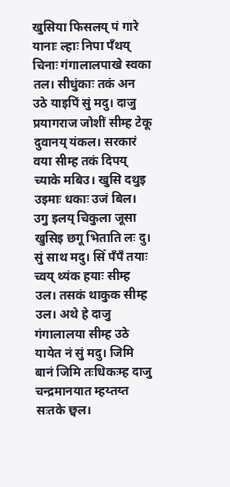खुसिया फिसलय् पं गारे यानाः ल्हाः निपा पँथय् चिनाः गंगालालपाखे स्वका तल। सीधुंकाः तकं अन उठे याइपिं सुं मदु। दाजु प्रयागराज जोशीं सीम्ह टेकू दुवानय् यंकल। सरकारं वया सीम्ह तकं दिपय् च्याके मबिउ। खुसि दथुइ उइमाः धकाः उजं बिल। उगु इलय् चिकुला जूसा खुसिइ छगू भिताति लः दु। सुं साथ मदु। सिँ पँपँ तयाः च्वय् थ्यंक हयाः सीम्ह उल। तसकं थाकुक सीम्ह उल। अथे हे दाजु गंगालालया सीम्ह उठे यायेत नं सुं मदु। जिमि बानं जिमि तःधिकःम्ह दाजु चन्द्रमानयात म्हय्तय्त सःतके छ्वल।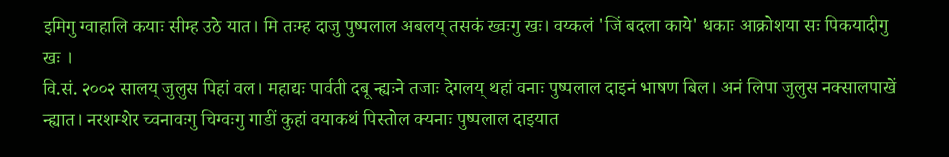इमिगु ग्वाहालि कयाः सीम्ह उठे यात। मि तःम्ह दाजु पुष्पलाल अबलय् तसकं ख्वःगु खः। वय्कलं 'जिं बदला काये' धकाः आक्रोशया सः पिकयादीगु खः ।
वि.सं. २००२ सालय् जुलुस पिहां वल। महाद्यः पार्वती दबू न्ह्यःने तजाः देगलय् थहां वनाः पुष्पलाल दाइनं भाषण बिल। अनं लिपा जुलुस नक्सालपाखें न्ह्यात। नरशम्शेर च्वनावःगु चिग्वःगु गाडीं कुहां वयाकथं पिस्तोल क्यनाः पुष्पलाल दाइयात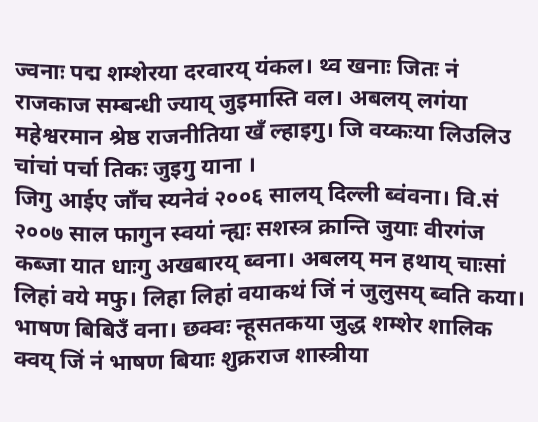ज्वनाः पद्म शम्शेरया दरवारय् यंकल। थ्व खनाः जितः नं राजकाज सम्बन्धी ज्याय् जुइमास्ति वल। अबलय् लगंया महेश्वरमान श्रेष्ठ राजनीतिया खँ ल्हाइगु। जि वय्कःया लिउलिउ चांचां पर्चा तिकः जुइगु याना ।
जिगु आईए जाँच स्यनेवं २००६ सालय् दिल्ली ब्वंवना। वि.सं २००७ साल फागुन स्वयां न्ह्यः सशस्त्र क्रान्ति जुयाः वीरगंज कब्जा यात धाःगु अखबारय् ब्वना। अबलय् मन हथाय् चाःसां लिहां वये मफु। लिहा लिहां वयाकथं जिं नं जुलुसय् ब्वति कया। भाषण बिबिउँ वना। छक्वः न्हूसतकया जुद्ध शम्शेर शालिक क्वय् जिं नं भाषण बियाः शुक्रराज शास्त्रीया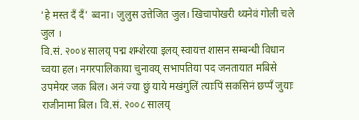'हे मस्त दँ दँ' ब्वना। जुलुस उत्तेजित जुल। खिचापोखरी थ्यनेवं गोली चले जुल ।
वि.सं. २००४ सालय् पद्म शम्शेरया इलय् स्वायत्त शासन सम्बन्धी विधान च्वया हल। नगरपालिकाया चुनावय् सभापतिया पद जनतायात मबिसे उपमेयर जक बिल। अनं ज्या छुं याये मखंगुलिं त्याःपिं सकसिनं छप्पँ जुयाः राजीनामा बिल। वि.सं. २००८ सालय्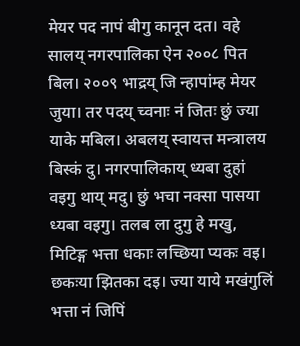मेयर पद नापं बीगु कानून दत। वहे सालय् नगरपालिका ऐन २००८ पित बिल। २००९ भाद्रय् जि न्हापांम्ह मेयर जुया। तर पदय् च्वनाः नं जितः छुं ज्या याके मबिल। अबलय् स्वायत्त मन्त्रालय बिस्कं दु। नगरपालिकाय् ध्यबा दुहां वइगु थाय् मदु। छुं भचा नक्सा पासया ध्यबा वइगु। तलब ला दुगु हे मखु, मिटिङ्ग भत्ता धकाः लच्छिया प्यकः वइ। छकःया झितका दइ। ज्या याये मखंगुलिं भत्ता नं जिपिं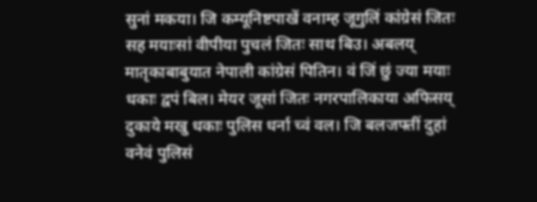सुनां मकया। जि कम्यूनिष्टपाखें वनाम्ह जूगुलिं कांग्रेसं जितः सह मयाःसां वीपीया पुचलं जितः साथ बिउ। अबलय् मातृकाबाबुयात नेपाली कांग्रेसं पितिन। वं जिं छुं ज्या मयाः धकाः द्वपं बिल। मेयर जूसां जितः नगरपालिकाया अफिसय् दुकाये मखु धकाः पुलिस धर्ना च्वं वल। जि बलजफ्तीं दुहां वनेवं पुलिसं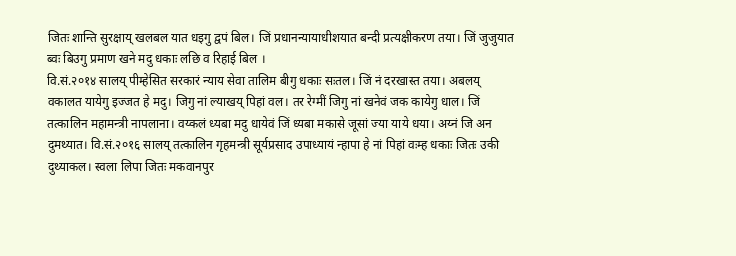जितः शान्ति सुरक्षाय् खलबल यात धइगु द्वपं बिल। जिं प्रधानन्यायाधीशयात बन्दी प्रत्यक्षीकरण तया। जिं जुजुयात ब्वः बिउगु प्रमाण खने मदु धकाः लछि व रिहाई बिल ।
वि.सं.२०१४ सालय् पीम्हेसित सरकारं न्याय सेवा तालिम बीगु धकाः सःतल। जिं नं दरखास्त तया। अबलय् वकालत यायेगु इज्जत हे मदु। जिगु नां ल्याखय् पिहां वल। तर रेग्मीं जिगु नां खनेवं जक कायेगु धाल। जिं तत्कालिन महामन्त्री नापलाना। वय्कलं ध्यबा मदु धायेवं जिं ध्यबा मकासे जूसां ज्या याये धया। अय्नं जि अन दुमथ्यात। वि.सं.२०१६ सालय् तत्कालिन गृहमन्त्री सूर्यप्रसाद उपाध्यायं न्हापा हे नां पिहां वःम्ह धकाः जितः उकी दुथ्याकल। स्वला लिपा जितः मकवानपुर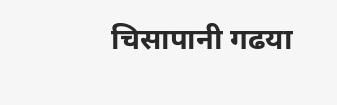चिसापानी गढया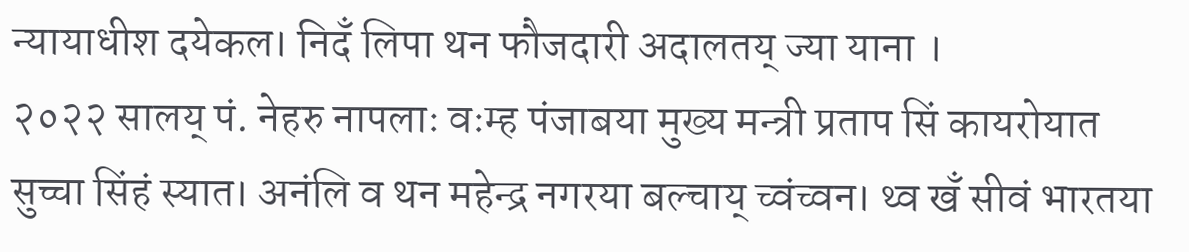न्यायाधीश दयेकल। निदँ लिपा थन फौजदारी अदालतय् ज्या याना ।
२०२२ सालय् पं. नेहरु नापलाः वःम्ह पंजाबया मुख्य मन्त्री प्रताप सिं कायरोयात सुच्चा सिंहं स्यात। अनंलि व थन महेन्द्र नगरया बल्चाय् च्वंच्वन। थ्व खँ सीवं भारतया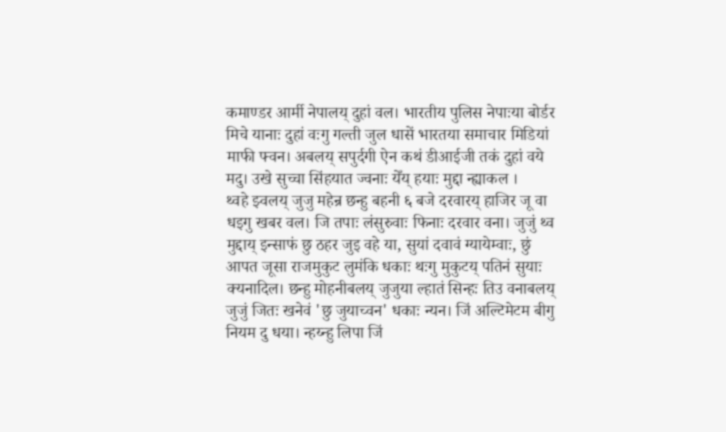कमाण्डर आर्मी नेपालय् दुहां वल। भारतीय पुलिस नेपाःया बोर्डर मिचे यानाः दुहां वःगु गल्ती जुल धासें भारतया समाचार मिडियां माफी फ्वन। अबलय् सपुर्दगी ऐन कथं डीआईजी तकं दुहां वये मदु। उखे सुच्चा सिंहयात ज्वनाः येँय् हयाः मुद्दा न्ह्याकल ।
थ्वहे झ्वलय् जुजु महेन्र छन्हु बहनी ६ बजे दरवारय् हाजिर जू वा धइगु खबर वल। जि तपाः लंसुरुवाः फिनाः दरवार वना। जुजुं थ्व मुद्दाय् इन्साफं छु ठहर जुइ वहे या, सुयां दवावं ग्यायेम्वाः, छुं आपत जूसा राजमुकुट लुमंकि धकाः थःगु मुकुटय् पतिनं सुयाः क्यनादिल। छन्हु मोहनीबलय् जुजुया ल्हातं सिन्हः तिउ वनाबलय् जुजुं जितः खनेवं 'छु जुयाच्वन' धकाः न्यन। जिं अल्टिमेटम बीगु नियम दु धया। न्हय्न्हु लिपा जिं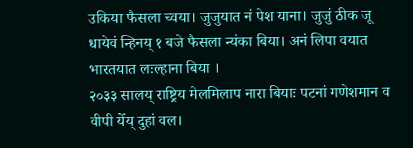उकिया फैसला च्वया। जुजुयात नं पेश याना। जुजुं ठीक जू धायेवं न्हिनय् १ बजे फैसला न्यंका बिया। अनं लिपा वयात भारतयात लःल्हाना बिया ।
२०३३ सालय् राष्ट्रिय मेलमिलाप नारा बियाः पटनां गणेशमान व वीपी येँय् दुहां वल।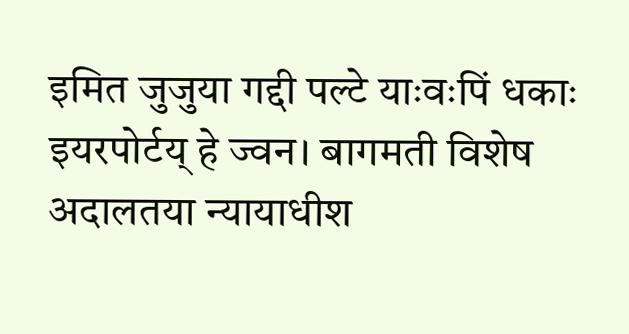इमित जुजुया गद्दी पल्टे याःवःपिं धकाः इयरपोर्टय् हे ज्वन। बागमती विशेष अदालतया न्यायाधीश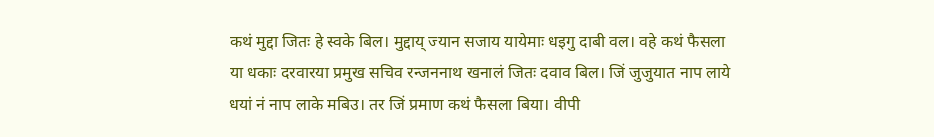कथं मुद्दा जितः हे स्वके बिल। मुद्दाय् ज्यान सजाय यायेमाः धइगु दाबी वल। वहे कथं फैसला या धकाः दरवारया प्रमुख सचिव रन्जननाथ खनालं जितः दवाव बिल। जिं जुजुयात नाप लाये धयां नं नाप लाके मबिउ। तर जिं प्रमाण कथं फैसला बिया। वीपी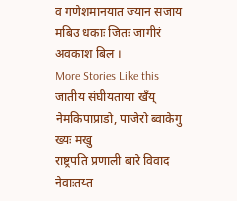व गणेशमानयात ज्यान सजाय मबिउ धकाः जितः जागीरं अवकाश बिल ।
More Stories Like this
जातीय संघीयताया खँय् नेमकिपाप्राडो, पाजेरो ब्वाकेगु ख्यः मखु
राष्ट्रपति प्रणाली बारे विवाद
नेवाःतय्त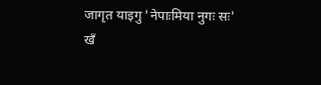जागृत याइगु 'नेपाःमिया नुगः सः'
खँ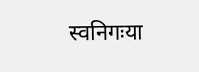स्वनिगःया